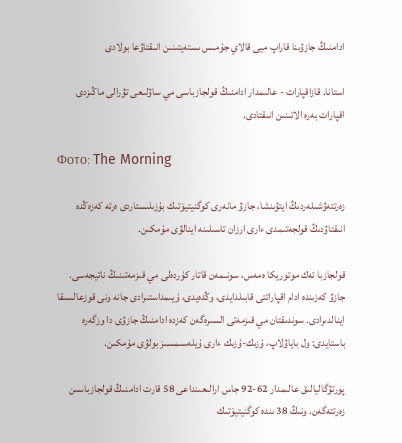ادامنىڭ جازۋىنا قاراپ ميى قالاي جۇمىس ىستەيتىنىن انىقتاۋعا بولادى

استانا. قازاقپارات - عالىمدار ادامنىڭ قولجازباسى مي ساۋلىعى تۋرالى ماڭىزدى اقپارات بەرە الاتىنىن انىقتادى.

Фото: The Morning

زەرتتەۋشىلەردىڭ ايتۋىنشا، جازۋ مانەرى كوگنيتيۆتىك بۇزىلىستاردى ەرتە كەزەڭدە انىقتاۋدىڭ قولجەتىمدى ءارى ارزان تاسىلىنە اينالۋى مۇمكىن.

قولجازبا تەك موتوريكا ەمەس، سونىمەن قاتار كۇردەلى مي قىزمەتىنىڭ ناتيجەسى. جازۋ كەزىندە ادام اقپاراتتى قابىلدايدى، وڭدەيدى، ۇيىمداستىرادى جانە ونى قوزعالىسقا اينالدىرادى. سوندىقتان مي قىزمەتى السىرەگەن كەزدە ادامنىڭ جازۋى دا وزگەرە باستايدى: ول باياۋلاپ، ۇزىك-ۇزىك ءارى ۇيلەسىمسىز بولۋى مۇمكىن.

پورتۋگاليالىق عالىمدار 62-92 جاس ارالىعىنداعى 58 قارت ادامنىڭ قولجازباسىن زەرتتەگەن. ونىڭ 38 ىندە كوگنيتيۆتىك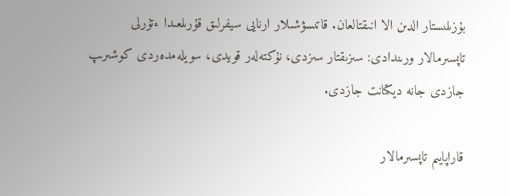بۇزىلىستار الدىن الا انىقتالعان. قاتىسۋشىلار ارنايى سيفرلىق قۇرىلعىدا ءتۇرلى تاپسىرمالار ورىندادى: سىزىقتار سىزدى، نۇكتەلەر قويدى، سويلەمدەردى كوشىرىپ جازدى جانە ديكتانت جازدى.

قاراپايىم تاپسىرمالار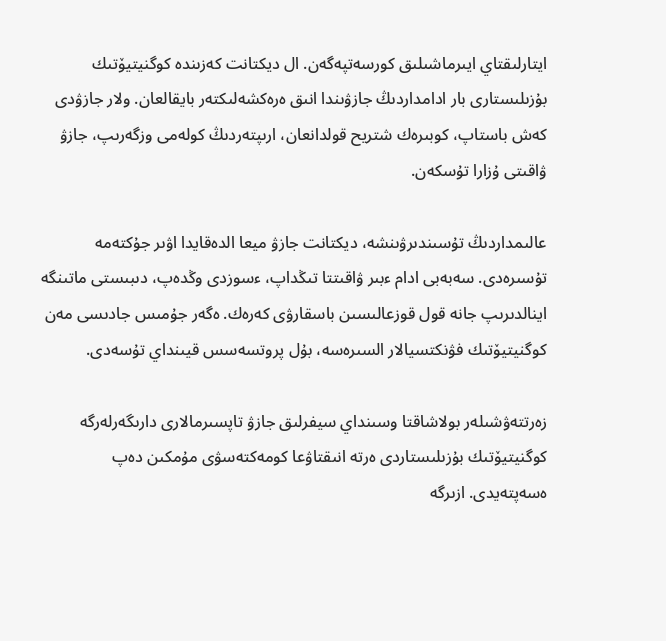ايتارلىقتاي ايىرماشىلىق كورسەتپەگەن. ال ديكتانت كەزىندە كوگنيتيۆتىك بۇزىلىستارى بار ادامداردىڭ جازۋىندا انىق ەرەكشەلىكتەر بايقالعان. ولار جازۋدى كەش باستاپ، كوبىرەك شتريح قولدانعان، ارىپتەردىڭ كولەمى وزگەرىپ، جازۋ ۋاقىتى ۇزارا تۇسكەن.

عالىمداردىڭ تۇسىندىرۋىنشە، ديكتانت جازۋ ميعا الدەقايدا اۋىر جۇكتەمە تۇسىرەدى. سەبەبى ادام ءبىر ۋاقىتتا تىڭداپ، ءسوزدى وڭدەپ، دىبىستى ماتىنگە اينالدىرىپ جانە قول قوزعالىسىن باسقارۋى كەرەك. ەگەر جۇمىس جادىسى مەن كوگنيتيۆتىك فۋنكتسيالار السىرەسە، بۇل پروتسەسس قيىنداي تۇسەدى.

زەرتتەۋشىلەر بولاشاقتا وسىنداي سيفرلىق جازۋ تاپسىرمالارى دارىگەرلەرگە كوگنيتيۆتىك بۇزىلىستاردى ەرتە انىقتاۋعا كومەكتەسۋى مۇمكىن دەپ ەسەپتەيدى. ازىرگە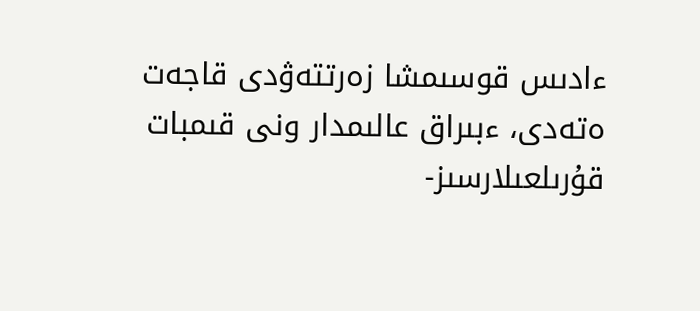ءادىس قوسىمشا زەرتتەۋدى قاجەت ەتەدى، ءبىراق عالىمدار ونى قىمبات قۇرىلعىلارسىز-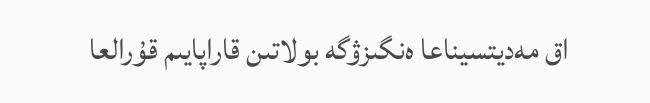اق مەديتسيناعا ەنگىزۋگە بولاتىن قاراپايىم قۇرالعا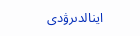اينالدىرۋدى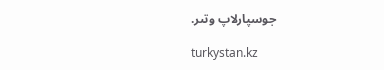جوسپارلاپ وتىر.

turkystan.kz